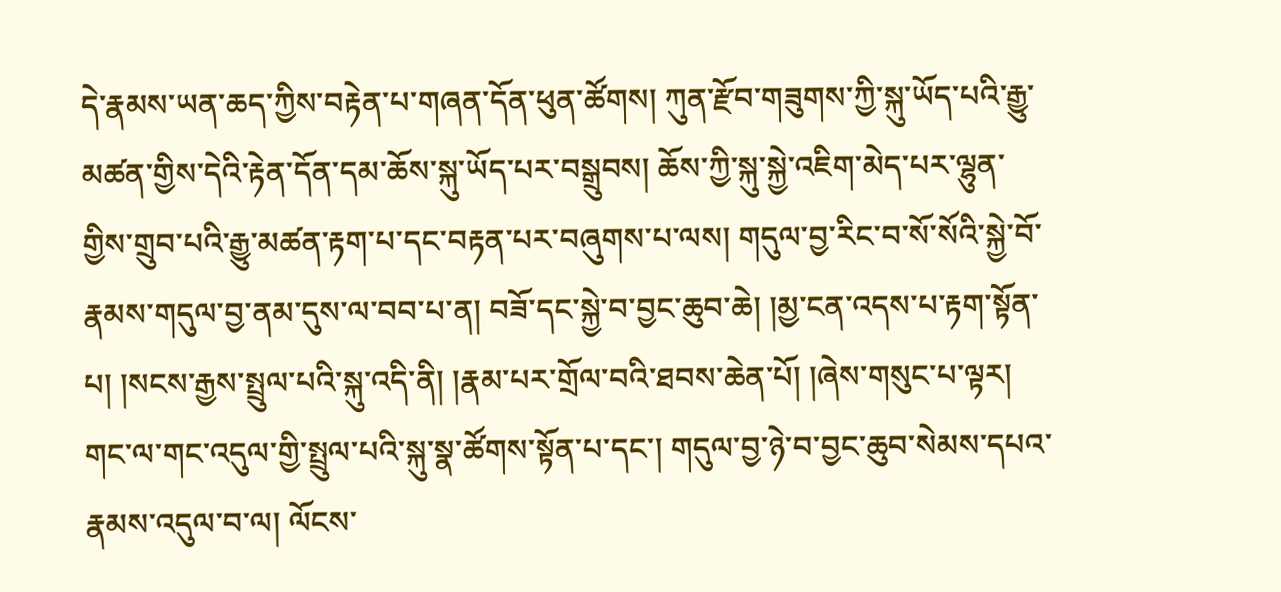དེ་རྣམས་ཡན་ཆད་ཀྱིས་བརྟེན་པ་གཞན་དོན་ཕུན་ཚོགས། ཀུན་རྫོབ་གཟུགས་ཀྱི་སྐུ་ཡོད་པའི་རྒྱུ་མཚན་གྱིས་དེའི་རྟེན་དོན་དམ་ཆོས་སྐུ་ཡོད་པར་བསྒྲུབས། ཆོས་ཀྱི་སྐུ་སྐྱེ་འཇིག་མེད་པར་ལྷུན་གྱིས་གྲུབ་པའི་རྒྱུ་མཚན་རྟག་པ་དང་བརྟན་པར་བཞུགས་པ་ལས། གདུལ་བྱ་རིང་བ་སོ་སོའི་སྐྱེ་བོ་རྣམས་གདུལ་བྱ་ནམ་དུས་ལ་བབ་པ་ན། བཟོ་དང་སྐྱེ་བ་བྱང་ཆུབ་ཆེ། །མྱ་ངན་འདས་པ་རྟག་སྟོན་པ། །སངས་རྒྱས་སྤྲུལ་པའི་སྐུ་འདི་ནི། །རྣམ་པར་གྲོལ་བའི་ཐབས་ཆེན་པོ། །ཞེས་གསུང་པ་ལྟར། གང་ལ་གང་འདུལ་གྱི་སྤྲུལ་པའི་སྐུ་སྣ་ཚོགས་སྟོན་པ་དང་། གདུལ་བྱ་ཉེ་བ་བྱང་ཆུབ་སེམས་དཔའ་རྣམས་འདུལ་བ་ལ། ལོངས་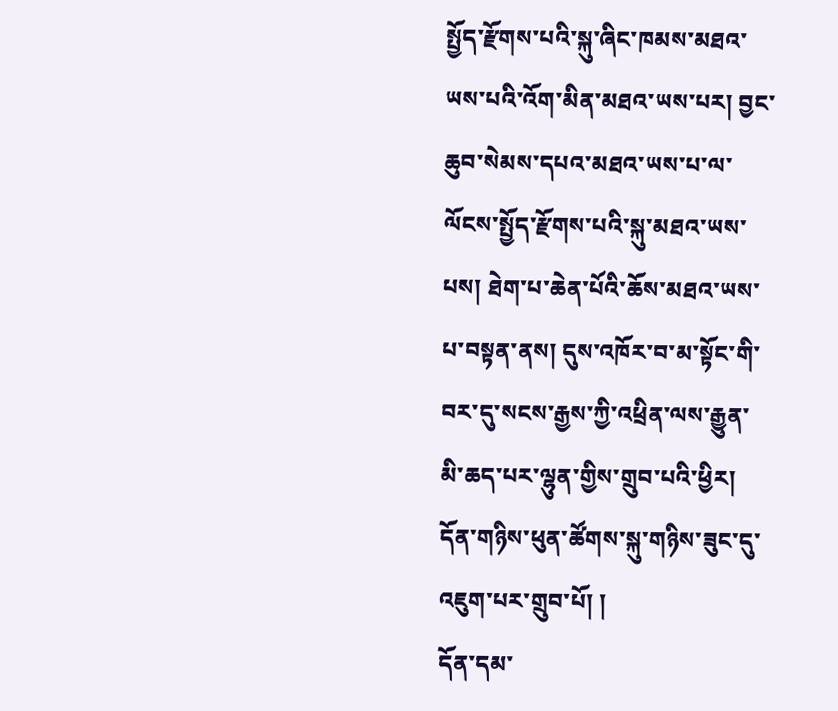སྤྱོད་རྫོགས་པའི་སྐུ་ཞིང་ཁམས་མཐའ་ཡས་པའི་འོག་མིན་མཐའ་ཡས་པར། བྱང་ཆུབ་སེམས་དཔའ་མཐའ་ཡས་པ་ལ་ལོངས་སྤྱོད་རྫོགས་པའི་སྐུ་མཐའ་ཡས་པས། ཐེག་པ་ཆེན་པོའི་ཆོས་མཐའ་ཡས་པ་བསྟན་ནས། དུས་འཁོར་བ་མ་སྟོང་གི་བར་དུ་སངས་རྒྱས་ཀྱི་འཕྲིན་ལས་རྒྱུན་མི་ཆད་པར་ལྷུན་གྱིས་གྲུབ་པའི་ཕྱིར། དོན་གཉིས་ཕུན་ཚོགས་སྐུ་གཉིས་ཟུང་དུ་འཇུག་པར་གྲུབ་པོ། །
དོན་དམ་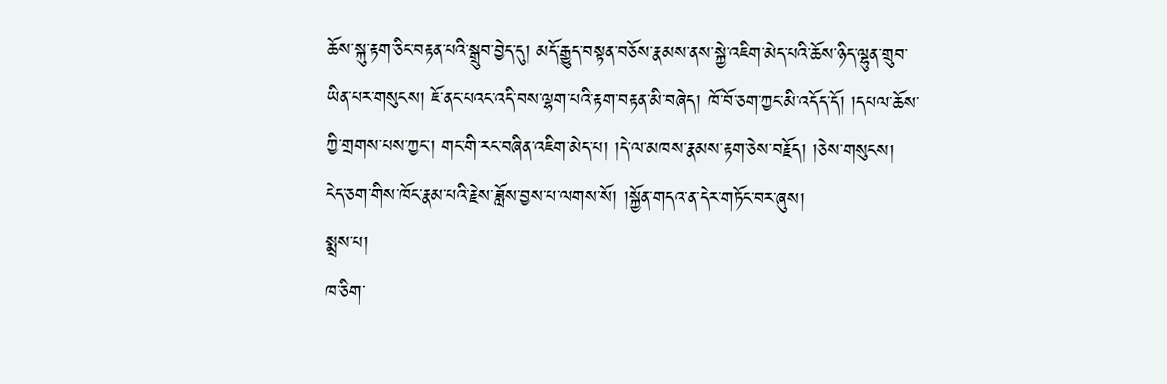ཆོས་སྐུ་རྟག་ཅིང་བརྟན་པའི་སྒྲུབ་བྱེད་དུ། མདོ་རྒྱུད་བསྟན་བཅོས་རྣམས་ནས་སྐྱེ་འཇིག་མེད་པའི་ཆོས་ཉིད་ལྷུན་གྲུབ་ཡིན་པར་གསུངས། ཇོ་ནང་པའང་འདི་བས་ལྷག་པའི་རྟག་བརྟན་མི་བཞེད། ཁོ་བོ་ཅག་ཀྱང་མི་འདོད་དོ། །དཔལ་ཆོས་ཀྱི་གྲགས་པས་ཀྱང་། གང་གི་རང་བཞིན་འཇིག་མེད་པ། །དེ་ལ་མཁས་རྣམས་རྟག་ཅེས་བརྗོད། །ཅེས་གསུངས། ངེད་ཅག་གིས་ཁོང་རྣམ་པའི་རྗེས་ཟློས་བྱས་པ་ལགས་སོ། །སྐྱོན་གདའ་ན་དེར་གཏོང་བར་ཞུས།
སྨྲས་པ།
ཁ་ཅིག་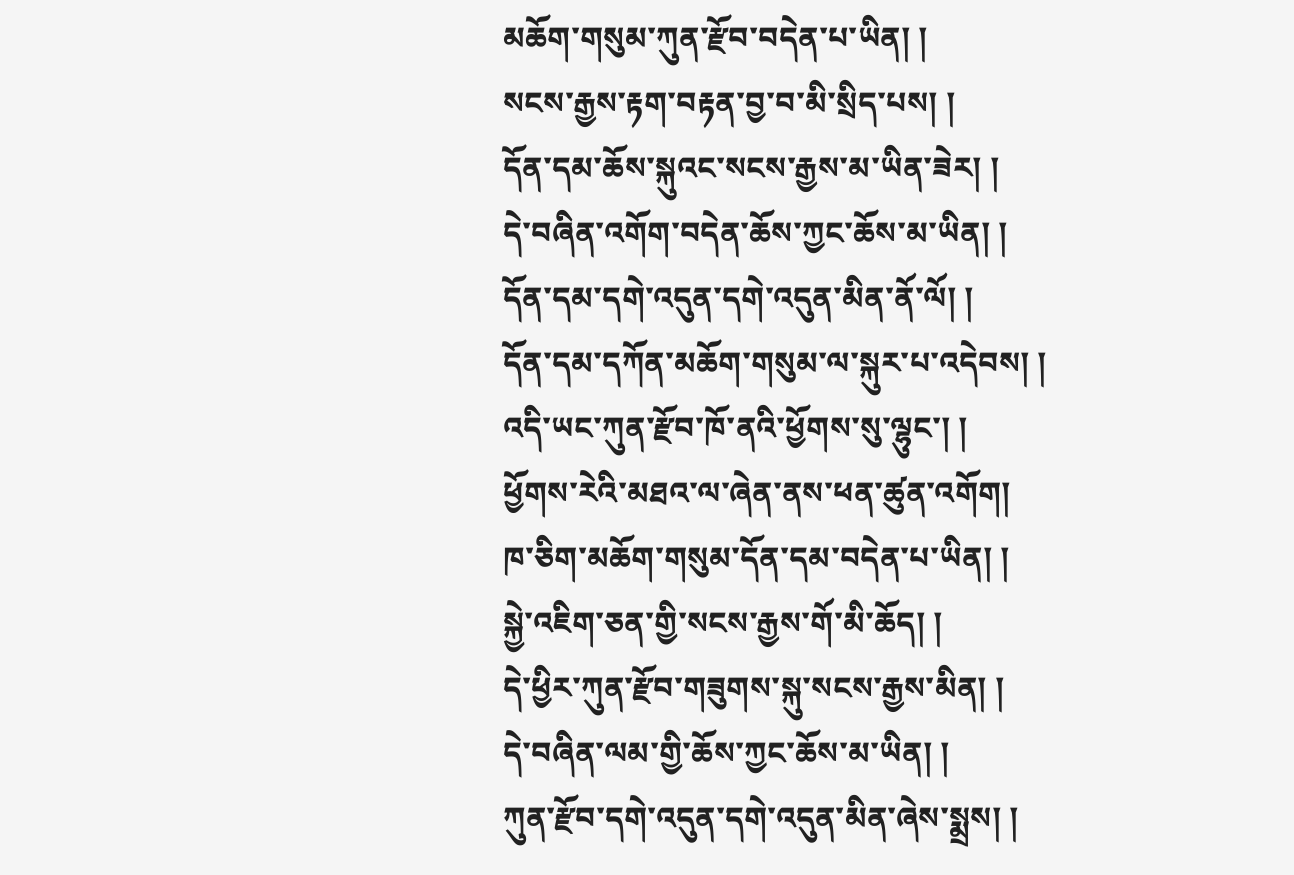མཆོག་གསུམ་ཀུན་རྫོབ་བདེན་པ་ཡིན། །
སངས་རྒྱས་རྟག་བརྟན་བྱ་བ་མི་སྲིད་པས། །
དོན་དམ་ཆོས་སྐུའང་སངས་རྒྱས་མ་ཡིན་ཟེར། །
དེ་བཞིན་འགོག་བདེན་ཆོས་ཀྱང་ཆོས་མ་ཡིན། །
དོན་དམ་དགེ་འདུན་དགེ་འདུན་མིན་ནོ་ལོ། །
དོན་དམ་དཀོན་མཆོག་གསུམ་ལ་སྐུར་པ་འདེབས། །
འདི་ཡང་ཀུན་རྫོབ་ཁོ་ནའི་ཕྱོགས་སུ་ལྷུང་། །
ཕྱོགས་རེའི་མཐའ་ལ་ཞེན་ནས་ཕན་ཚུན་འགོག།
ཁ་ཅིག་མཆོག་གསུམ་དོན་དམ་བདེན་པ་ཡིན། །
སྐྱེ་འཇིག་ཅན་གྱི་སངས་རྒྱས་གོ་མི་ཆོད། །
དེ་ཕྱིར་ཀུན་རྫོབ་གཟུགས་སྐུ་སངས་རྒྱས་མིན། །
དེ་བཞིན་ལམ་གྱི་ཆོས་ཀྱང་ཆོས་མ་ཡིན། །
ཀུན་རྫོབ་དགེ་འདུན་དགེ་འདུན་མིན་ཞེས་སྨྲས། །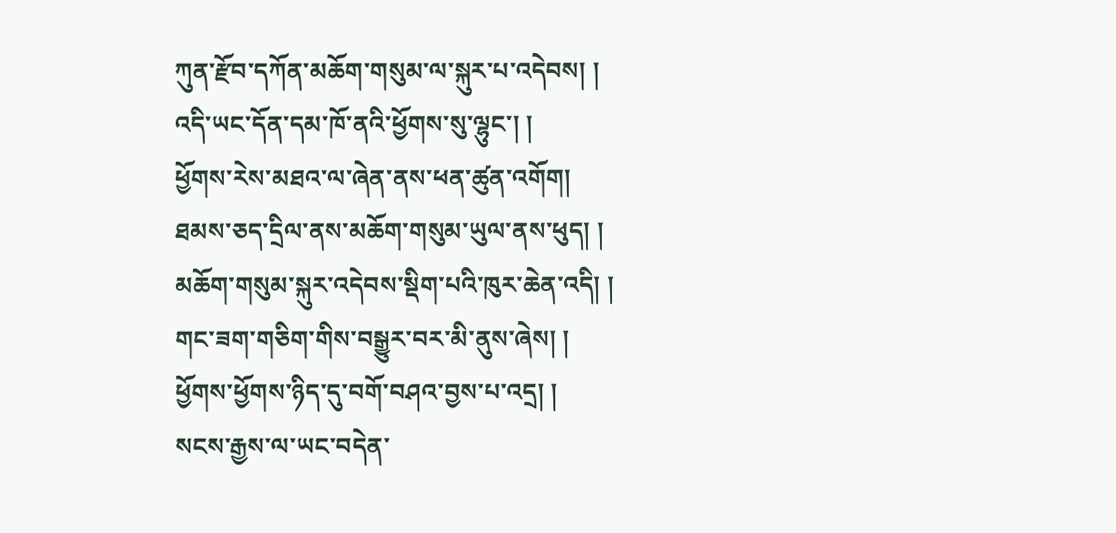ཀུན་རྫོབ་དཀོན་མཆོག་གསུམ་ལ་སྐུར་པ་འདེབས། །
འདི་ཡང་དོན་དམ་ཁོ་ནའི་ཕྱོགས་སུ་ལྷུང་། །
ཕྱོགས་རེས་མཐའ་ལ་ཞེན་ནས་ཕན་ཚུན་འགོག།
ཐམས་ཅད་དྲིལ་ནས་མཆོག་གསུམ་ཡུལ་ནས་ཕུད། །
མཆོག་གསུམ་སྐུར་འདེབས་སྡིག་པའི་ཁུར་ཆེན་འདི། །
གང་ཟག་གཅིག་གིས་བསྒྱུར་བར་མི་ནུས་ཞེས། །
ཕྱོགས་ཕྱོགས་ཉིད་དུ་བགོ་བཤའ་བྱས་པ་འདྲ། །
སངས་རྒྱས་ལ་ཡང་བདེན་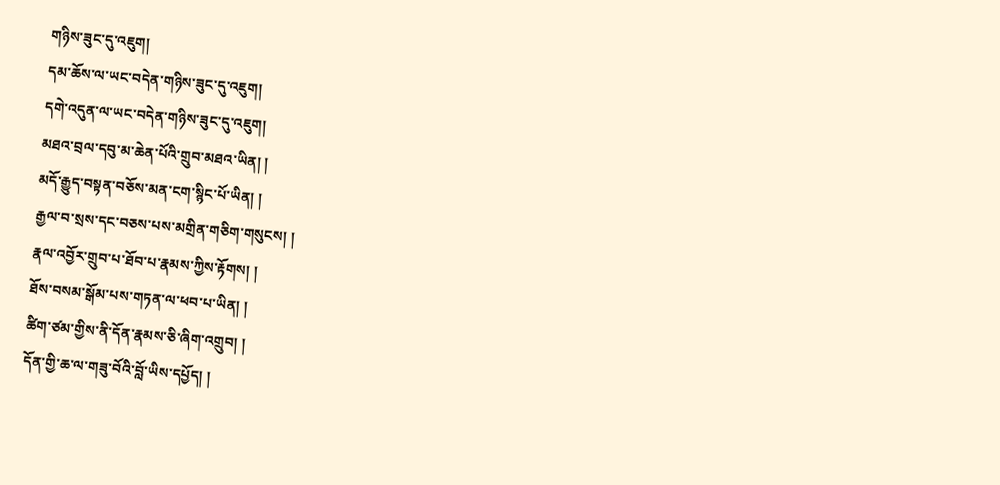གཉིས་ཟུང་དུ་འཇུག།
དམ་ཆོས་ལ་ཡང་བདེན་གཉིས་ཟུང་དུ་འཇུག།
དགེ་འདུན་ལ་ཡང་བདེན་གཉིས་ཟུང་དུ་འཇུག།
མཐའ་བྲལ་དབུ་མ་ཆེན་པོའི་གྲུབ་མཐའ་ཡིན། །
མདོ་རྒྱུད་བསྟན་བཅོས་མན་ངག་སྙིང་པོ་ཡིན། །
རྒྱལ་བ་སྲས་དང་བཅས་པས་མགྲིན་གཅིག་གསུངས། །
རྣལ་འབྱོར་གྲུབ་པ་ཐོབ་པ་རྣམས་ཀྱིས་རྟོགས། །
ཐོས་བསམ་སྒོམ་པས་གཏན་ལ་ཕབ་པ་ཡིན། །
ཚིག་ཙམ་གྱིས་ནི་དོན་རྣམས་ཅི་ཞིག་འགྲུབ། །
དོན་གྱི་ཆ་ལ་གཟུ་བོའི་བློ་ཡིས་དཔྱོད། །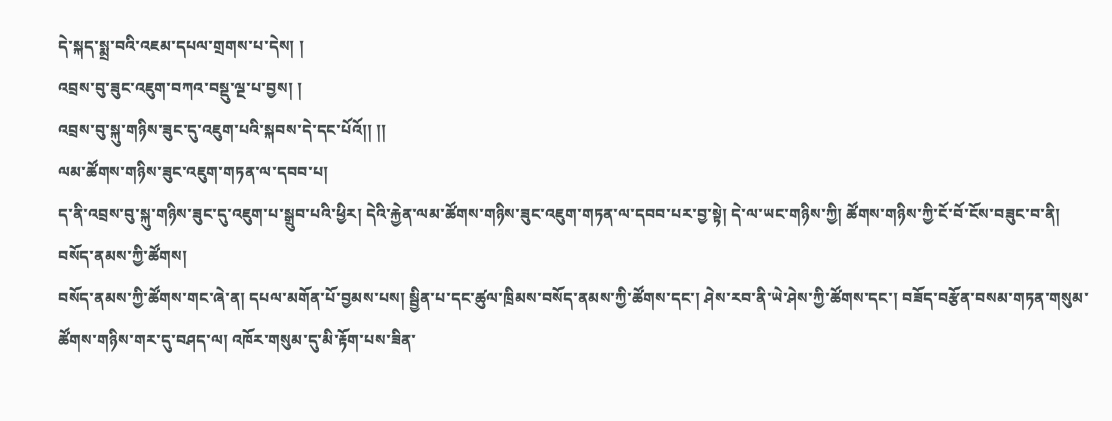དེ་སྐད་སྨྲ་བའི་འཇམ་དཔལ་གྲགས་པ་དེས། །
འབྲས་བུ་ཟུང་འཇུག་བཀའ་བསྡུ་ལྔ་པ་བྱས། །
འབྲས་བུ་སྐུ་གཉིས་ཟུང་དུ་འཇུག་པའི་སྐབས་དེ་དང་པོའོ།། །།
ལམ་ཚོགས་གཉིས་ཟུང་འཇུག་གཏན་ལ་དབབ་པ།
ད་ནི་འབྲས་བུ་སྐུ་གཉིས་ཟུང་དུ་འཇུག་པ་སྒྲུབ་པའི་ཕྱིར། དེའི་རྐྱེན་ལམ་ཚོགས་གཉིས་ཟུང་འཇུག་གཏན་ལ་དབབ་པར་བྱ་སྟེ། དེ་ལ་ཡང་གཉིས་ཀྱི། ཚོགས་གཉིས་ཀྱི་ངོ་བོ་ངོས་བཟུང་བ་ནི།
བསོད་ནམས་ཀྱི་ཚོགས།
བསོད་ནམས་ཀྱི་ཚོགས་གང་ཞེ་ན། དཔལ་མགོན་པོ་བྱམས་པས། སྦྱིན་པ་དང་ཚུལ་ཁྲིམས་བསོད་ནམས་ཀྱི་ཚོགས་དང་། ཤེས་རབ་ནི་ཡེ་ཤེས་ཀྱི་ཚོགས་དང་། བཟོད་བརྩོན་བསམ་གཏན་གསུམ་ཚོགས་གཉིས་གར་དུ་བཤད་ལ། འཁོར་གསུམ་དུ་མི་རྟོག་པས་ཟིན་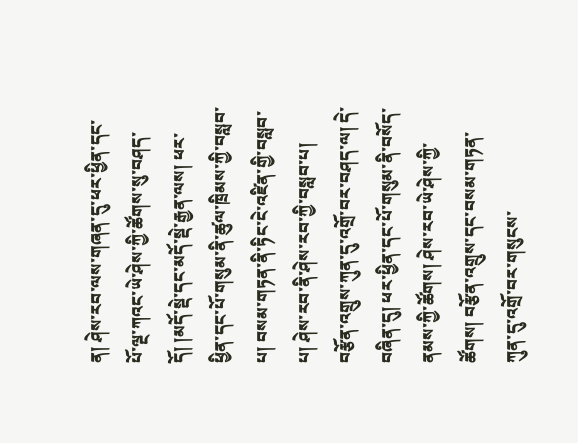ན། ཤེས་རབ་ལས་གཞན་དུ་ཕར་ཕྱིན་དང་པོ་ལྔ་ཀའང་ཡེ་ཤེས་ཀྱི་ཚོགས་སུ་བཤད་དོ། །མདོ་སྡེ་དང་མདོ་སྡེ་རྒྱན་ལས། ཕར་ཕྱིན་དང་པོ་གསུམ་ནི་ཚུལ་ཁྲིམས་ཀྱི་བསླབ་པ། བསམ་གཏན་ནི་ཏིང་ངེ་འཛིན་གྱི་བསླབ་པ། ཤེས་རབ་ནི་ཤེས་རབ་ཀྱི་བསླབ་པ། བརྩོན་འགྲུས་ཀུན་དུ་འགྲོ་བར་བཤད་ལ། དེ་བཞིན་དུ། ཕར་ཕྱིན་དང་པོ་གསུམ་ནི་བསོད་ནམས་ཀྱི་ཚོགས། ཤེས་རབ་ཡེ་ཤེས་ཀྱི་ཚོགས། བརྩོན་འགྲུས་དང་བསམ་གཏན་ཀུན་དུ་འགྲོ་བར་གསུངས་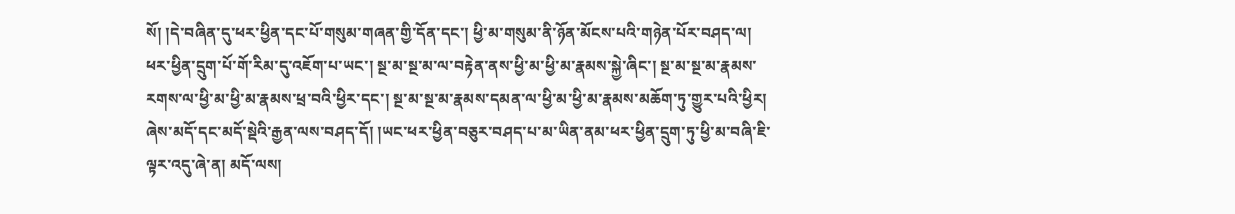སོ། །དེ་བཞིན་དུ་ཕར་ཕྱིན་དང་པོ་གསུམ་གཞན་གྱི་དོན་དང་། ཕྱི་མ་གསུམ་ནི་ཉོན་མོངས་པའི་གཉེན་པོར་བཤད་ལ། ཕར་ཕྱིན་དྲུག་པོ་གོ་རིམ་དུ་འཇོག་པ་ཡང་། སྔ་མ་སྔ་མ་ལ་བརྟེན་ནས་ཕྱི་མ་ཕྱི་མ་རྣམས་སྐྱེ་ཞིང་། སྔ་མ་སྔ་མ་རྣམས་རགས་ལ་ཕྱི་མ་ཕྱི་མ་རྣམས་ཕྲ་བའི་ཕྱིར་དང་། སྔ་མ་སྔ་མ་རྣམས་དམན་ལ་ཕྱི་མ་ཕྱི་མ་རྣམས་མཆོག་ཏུ་གྱུར་པའི་ཕྱིར། ཞེས་མདོ་དང་མདོ་སྡེའི་རྒྱན་ལས་བཤད་དོ། །ཡང་ཕར་ཕྱིན་བཅུར་བཤད་པ་མ་ཡིན་ནམ་ཕར་ཕྱིན་དྲུག་ཏུ་ཕྱི་མ་བཞི་ཇི་ལྟར་འདུ་ཞེ་ན། མདོ་ལས།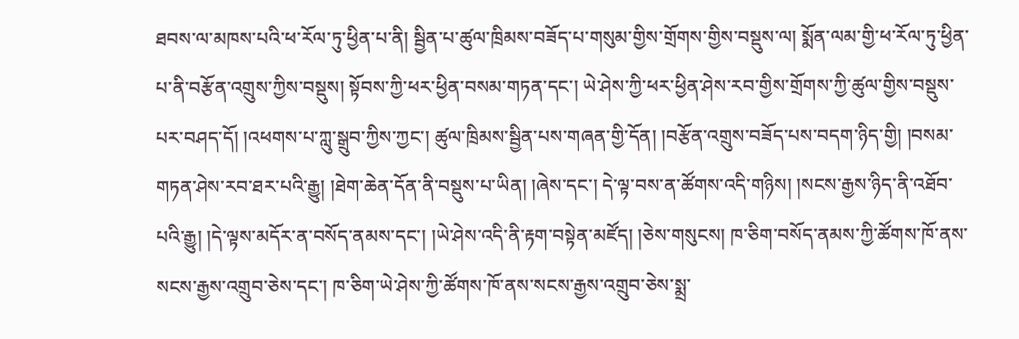ཐབས་ལ་མཁས་པའི་ཕ་རོལ་ཏུ་ཕྱིན་པ་ནི། སྦྱིན་པ་ཚུལ་ཁྲིམས་བཟོད་པ་གསུམ་གྱིས་གྲོགས་གྱིས་བསྡུས་ལ། སྨོན་ལམ་གྱི་ཕ་རོལ་ཏུ་ཕྱིན་པ་ནི་བརྩོན་འགྲུས་ཀྱིས་བསྡུས། སྟོབས་ཀྱི་ཕར་ཕྱིན་བསམ་གཏན་དང་། ཡེ་ཤེས་ཀྱི་ཕར་ཕྱིན་ཤེས་རབ་གྱིས་གྲོགས་ཀྱི་ཚུལ་གྱིས་བསྡུས་པར་བཤད་དོ། །འཕགས་པ་ཀླུ་སྒྲུབ་ཀྱིས་ཀྱང་། ཚུལ་ཁྲིམས་སྦྱིན་པས་གཞན་གྱི་དོན། །བརྩོན་འགྲུས་བཟོད་པས་བདག་ཉིད་གྱི། །བསམ་གཏན་ཤེས་རབ་ཐར་པའི་རྒྱུ། །ཐེག་ཆེན་དོན་ནི་བསྡུས་པ་ཡིན། །ཞེས་དང་། དེ་ལྟ་བས་ན་ཚོགས་འདི་གཉིས། །སངས་རྒྱས་ཉིད་ནི་འཐོབ་པའི་རྒྱུ། །དེ་ལྟས་མདོར་ན་བསོད་ནམས་དང་། །ཡེ་ཤེས་འདི་ནི་རྟག་བསྟེན་མཛོད། །ཅེས་གསུངས། ཁ་ཅིག་བསོད་ནམས་ཀྱི་ཚོགས་ཁོ་ནས་སངས་རྒྱས་འགྲུབ་ཅེས་དང་། ཁ་ཅིག་ཡེ་ཤེས་ཀྱི་ཚོགས་ཁོ་ནས་སངས་རྒྱས་འགྲུབ་ཅེས་སྨྲ་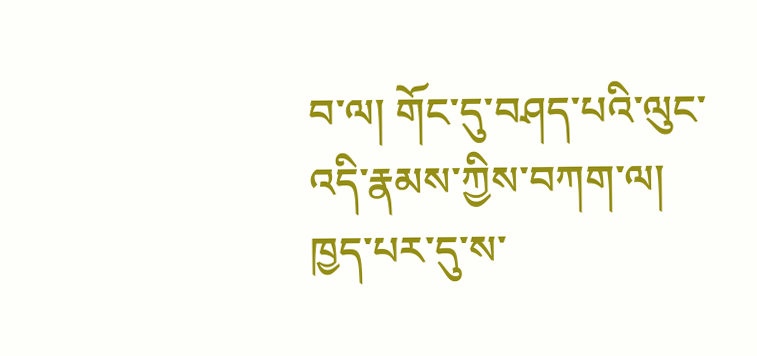བ་ལ། གོང་དུ་བཤད་པའི་ལུང་འདི་རྣམས་ཀྱིས་བཀག་ལ། ཁྱད་པར་དུ་ས་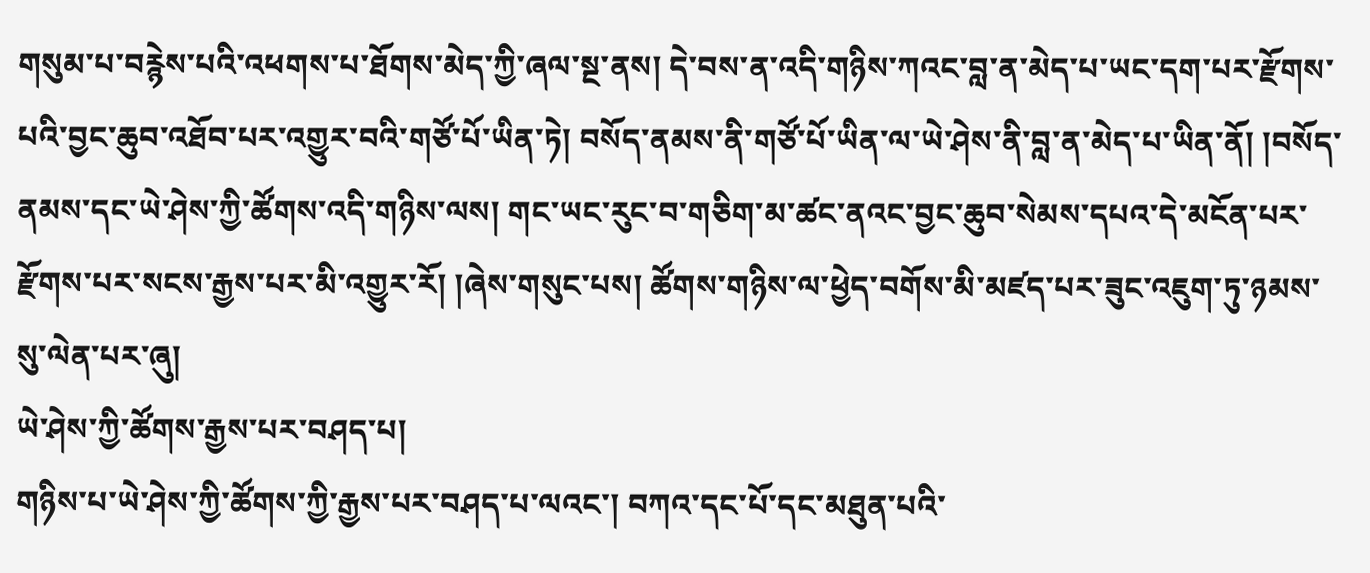གསུམ་པ་བརྙེས་པའི་འཕགས་པ་ཐོགས་མེད་ཀྱི་ཞལ་སྔ་ནས། དེ་བས་ན་འདི་གཉིས་ཀའང་བླ་ན་མེད་པ་ཡང་དག་པར་རྫོགས་པའི་བྱང་ཆུབ་འཐོབ་པར་འགྱུར་བའི་གཙོ་པོ་ཡིན་ཏེ། བསོད་ནམས་ནི་གཙོ་པོ་ཡིན་ལ་ཡེ་ཤེས་ནི་བླ་ན་མེད་པ་ཡིན་ནོ། །བསོད་ནམས་དང་ཡེ་ཤེས་ཀྱི་ཚོགས་འདི་གཉིས་ལས། གང་ཡང་རུང་བ་གཅིག་མ་ཚང་ནའང་བྱང་ཆུབ་སེམས་དཔའ་དེ་མངོན་པར་རྫོགས་པར་སངས་རྒྱས་པར་མི་འགྱུར་རོ། །ཞེས་གསུང་པས། ཚོགས་གཉིས་ལ་ཕྱེད་བགོས་མི་མཛད་པར་ཟུང་འཇུག་ཏུ་ཉམས་སུ་ལེན་པར་ཞུ།
ཡེ་ཤེས་ཀྱི་ཚོགས་རྒྱས་པར་བཤད་པ།
གཉིས་པ་ཡེ་ཤེས་ཀྱི་ཚོགས་ཀྱི་རྒྱས་པར་བཤད་པ་ལའང་། བཀའ་དང་པོ་དང་མཐུན་པའི་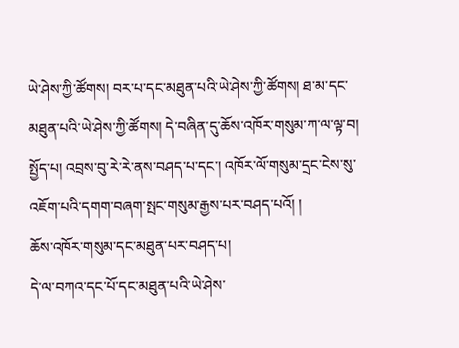ཡེ་ཤེས་ཀྱི་ཚོགས། བར་པ་དང་མཐུན་པའི་ཡེ་ཤེས་ཀྱི་ཚོགས། ཐ་མ་དང་མཐུན་པའི་ཡེ་ཤེས་ཀྱི་ཚོགས། དེ་བཞིན་དུ་ཆོས་འཁོར་གསུམ་ཀ་ལ་ལྟ་བ། སྤྱོད་པ། འབྲས་བུ་རེ་རེ་ནས་བཤད་པ་དང་། འཁོར་ལོ་གསུམ་དྲང་ངེས་སུ་འཇོག་པའི་དགག་བཞག་སྤང་གསུམ་རྒྱས་པར་བཤད་པའོ། །
ཆོས་འཁོར་གསུམ་དང་མཐུན་པར་བཤད་པ།
དེ་ལ་བཀའ་དང་པོ་དང་མཐུན་པའི་ཡེ་ཤེས་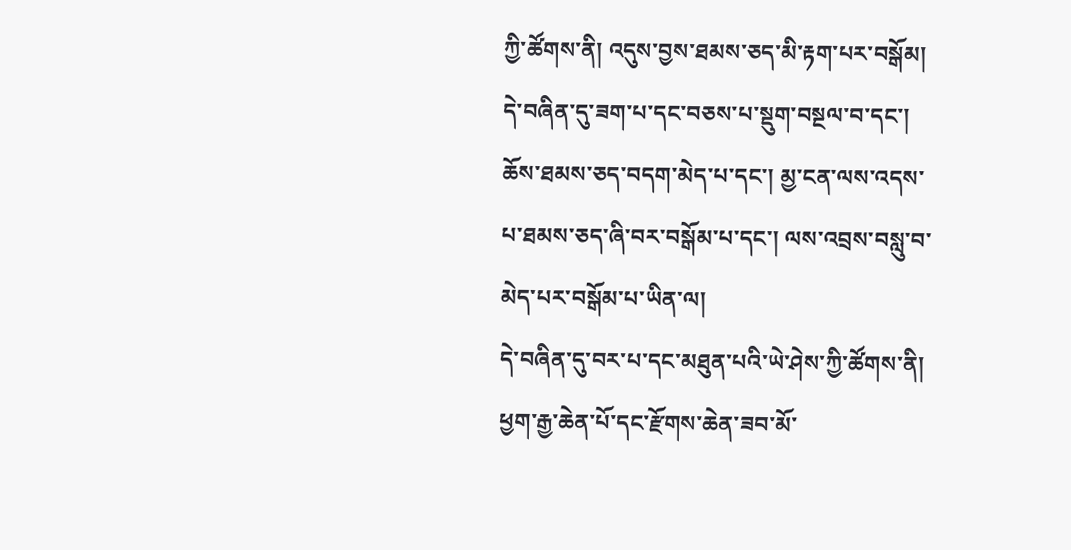ཀྱི་ཚོགས་ནི། འདུས་བྱས་ཐམས་ཅད་མི་རྟག་པར་བསྒོམ། དེ་བཞིན་དུ་ཟག་པ་དང་བཅས་པ་སྡུག་བསྔལ་བ་དང་། ཆོས་ཐམས་ཅད་བདག་མེད་པ་དང་། མྱ་ངན་ལས་འདས་པ་ཐམས་ཅད་ཞི་བར་བསྒོམ་པ་དང་། ལས་འབྲས་བསླུ་བ་མེད་པར་བསྒོམ་པ་ཡིན་ལ།
དེ་བཞིན་དུ་བར་པ་དང་མཐུན་པའི་ཡེ་ཤེས་ཀྱི་ཚོགས་ནི། ཕྱག་རྒྱ་ཆེན་པོ་དང་རྫོགས་ཆེན་ཟབ་མོ་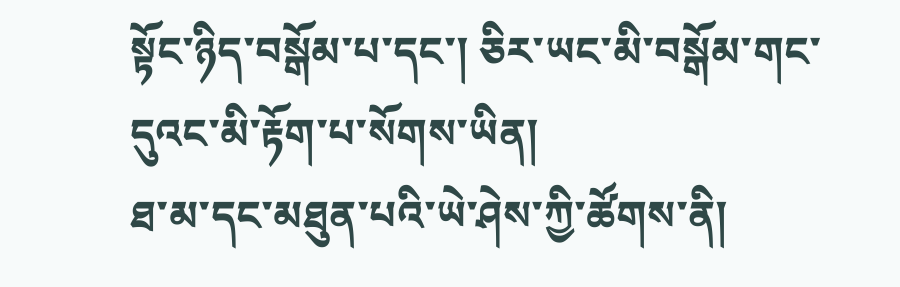སྟོང་ཉིད་བསྒོམ་པ་དང་། ཅིར་ཡང་མི་བསྒོམ་གང་དུའང་མི་རྟོག་པ་སོགས་ཡིན།
ཐ་མ་དང་མཐུན་པའི་ཡེ་ཤེས་ཀྱི་ཚོགས་ནི།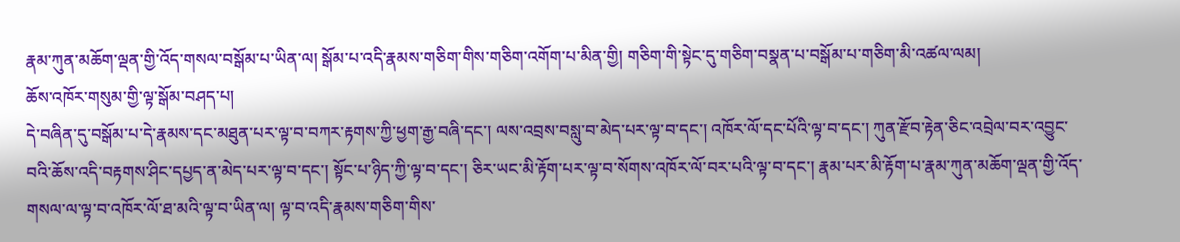རྣམ་ཀུན་མཆོག་ལྡན་གྱི་འོད་གསལ་བསྒོམ་པ་ཡིན་ལ། སྒོམ་པ་འདི་རྣམས་གཅིག་གིས་གཅིག་འགོག་པ་མིན་གྱི། གཅིག་གི་སྟེང་དུ་གཅིག་བསྣན་པ་བསྒོམ་པ་གཅིག་མི་འཚལ་ལམ།
ཆོས་འཁོར་གསུམ་གྱི་ལྟ་སྒོམ་བཤད་པ།
དེ་བཞིན་དུ་བསྒོམ་པ་དེ་རྣམས་དང་མཐུན་པར་ལྟ་བ་བཀར་རྟགས་ཀྱི་ཕྱག་རྒྱ་བཞི་དང་། ལས་འབྲས་བསླུ་བ་མེད་པར་ལྟ་བ་དང་། འཁོར་ལོ་དང་པོའི་ལྟ་བ་དང་། ཀུན་རྫོབ་རྟེན་ཅིང་འབྲེལ་བར་འབྱུང་བའི་ཆོས་འདི་བརྟགས་ཤིང་དཔྱད་ན་མེད་པར་ལྟ་བ་དང་། སྟོང་པ་ཉིད་ཀྱི་ལྟ་བ་དང་། ཅིར་ཡང་མི་རྟོག་པར་ལྟ་བ་སོགས་འཁོར་ལོ་བར་པའི་ལྟ་བ་དང་། རྣམ་པར་མི་རྟོག་པ་རྣམ་ཀུན་མཆོག་ལྡན་གྱི་འོད་གསལ་ལ་ལྟ་བ་འཁོར་ལོ་ཐ་མའི་ལྟ་བ་ཡིན་ལ། ལྟ་བ་འདི་རྣམས་གཅིག་གིས་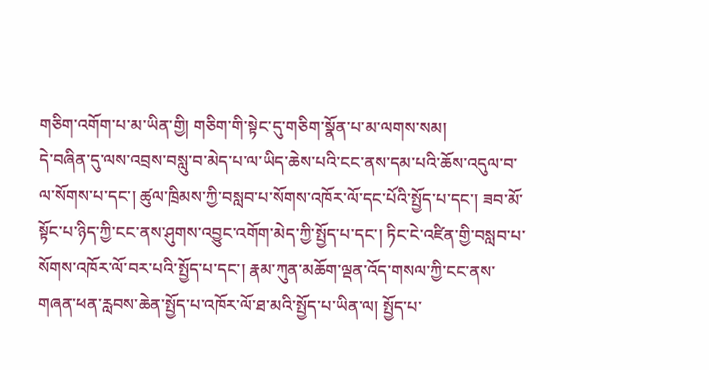གཅིག་འགོག་པ་མ་ཡིན་གྱི། གཅིག་གི་སྟེང་དུ་གཅིག་སྣོན་པ་མ་ལགས་སམ།
དེ་བཞིན་དུ་ལས་འབྲས་བསླུ་བ་མེད་པ་ལ་ཡིད་ཆེས་པའི་ངང་ནས་དམ་པའི་ཆོས་འདུལ་བ་ལ་སོགས་པ་དང་། ཚུལ་ཁྲིམས་ཀྱི་བསླབ་པ་སོགས་འཁོར་ལོ་དང་པོའི་སྤྱོད་པ་དང་། ཟབ་མོ་སྟོང་པ་ཉིད་ཀྱི་ངང་ནས་ཤུགས་འབྱུང་འགོག་མེད་ཀྱི་སྤྱོད་པ་དང་། ཏིང་ངེ་འཛིན་གྱི་བསླབ་པ་སོགས་འཁོར་ལོ་བར་པའི་སྤྱོད་པ་དང་། རྣམ་ཀུན་མཆོག་ལྡན་འོད་གསལ་ཀྱི་ངང་ནས་གཞན་ཕན་རླབས་ཆེན་སྤྱོད་པ་འཁོར་ལོ་ཐ་མའི་སྤྱོད་པ་ཡིན་ལ། སྤྱོད་པ་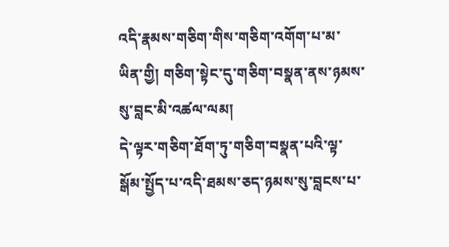འདི་རྣམས་གཅིག་གིས་གཅིག་འགོག་པ་མ་ཡིན་གྱི། གཅིག་སྟེང་དུ་གཅིག་བསྣན་ནས་ཉམས་སུ་བླང་མི་འཚལ་ལམ།
དེ་ལྟར་གཅིག་ཐོག་ཏུ་གཅིག་བསྣན་པའི་ལྟ་སྒོམ་སྤྱོད་པ་འདི་ཐམས་ཅད་ཉམས་སུ་བླངས་པ་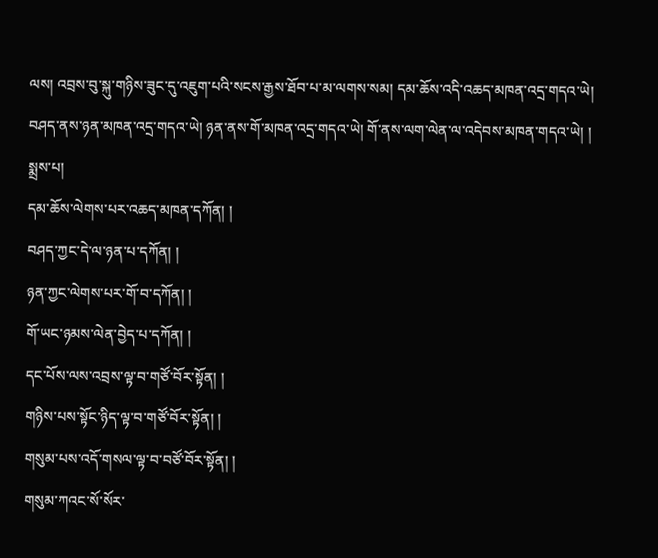ལས། འབྲས་བུ་སྐུ་གཉིས་ཟུང་དུ་འཇུག་པའི་སངས་རྒྱས་ཐོབ་པ་མ་ལགས་སམ། དམ་ཆོས་འདི་འཆད་མཁན་འདྲ་གདའ་ཡེ། བཤད་ནས་ཉན་མཁན་འདྲ་གདའ་ཡེ། ཉན་ནས་གོ་མཁན་འདྲ་གདའ་ཡེ། གོ་ནས་ལག་ལེན་ལ་འདེབས་མཁན་གདའ་ཡེ། །
སྨྲས་པ།
དམ་ཆོས་ལེགས་པར་འཆད་མཁན་དཀོན། །
བཤད་ཀྱང་དེ་ལ་ཉན་པ་དཀོན། །
ཉན་ཀྱང་ལེགས་པར་གོ་བ་དཀོན། །
གོ་ཡང་ཉམས་ལེན་བྱེད་པ་དཀོན། །
དང་པོས་ལས་འབྲས་ལྟ་བ་གཙོ་བོར་སྟོན། །
གཉིས་པས་སྟོང་ཉིད་ལྟ་བ་གཙོ་བོར་སྟོན། །
གསུམ་པས་འདོ་གསལ་ལྟ་བ་བཙོ་བོར་སྟོན། །
གསུམ་ཀའང་སོ་སོར་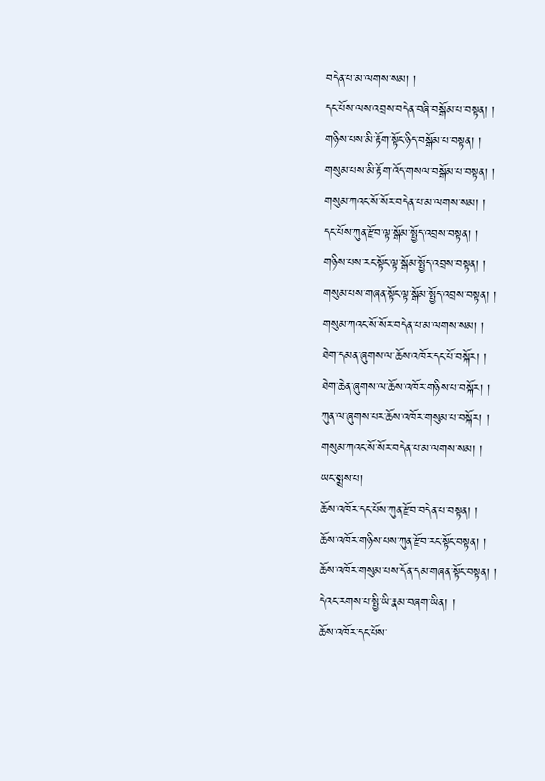བདེན་པ་མ་ལགས་སམ། །
དང་པོས་ལས་འབྲས་བདེན་བཞི་བསྒོམ་པ་བསྟན། །
གཉིས་པས་མི་རྟོག་སྟོང་ཉིད་བསྒོམ་པ་བསྟན། །
གསུམ་པས་མི་རྟོག་འོད་གསལ་བསྒོམ་པ་བསྟན། །
གསུམ་ཀའང་སོ་སོར་བདེན་པ་མ་ལགས་སམ། །
དང་པོས་ཀུན་རྫོབ་ལྟ་སྒོམ་སྤྱོད་འབྲས་བསྟན། །
གཉིས་པས་རང་སྟོང་ལྟ་སྒོམ་སྤྱོད་འབྲས་བསྟན། །
གསུམ་པས་གཞན་སྟོང་ལྟ་སྒོམ་སྤྱོད་འབྲས་བསྟན། །
གསུམ་ཀའང་སོ་སོར་བདེན་པ་མ་ལགས་སམ། །
ཐེག་དམན་ཞུགས་ལ་ཆོས་འཁོར་དང་པོ་བསྐོར། །
ཐེག་ཆེན་ཞུགས་ལ་ཆོས་འཁོར་གཉིས་པ་བསྐོར། །
ཀུན་ལ་ཞུགས་པར་ཆོས་འཁོར་གསུམ་པ་བསྐོར། །
གསུམ་ཀའང་སོ་སོར་བདེན་པ་མ་ལགས་སམ། །
ཡང་སྨྲས་པ།
ཆོས་འཁོར་དང་པོས་ཀུན་རྫོབ་བདེན་པ་བསྟན། །
ཆོས་འཁོར་གཉིས་པས་ཀུན་རྫོབ་རང་སྟོང་བསྟན། །
ཆོས་འཁོར་གསུམ་པས་དོན་དམ་གཞན་སྟོང་བསྟན། །
དེའང་རགས་པ་སྤྱི་ཡི་རྣམ་བཞག་ཡིན། །
ཆོས་འཁོར་དང་པོས་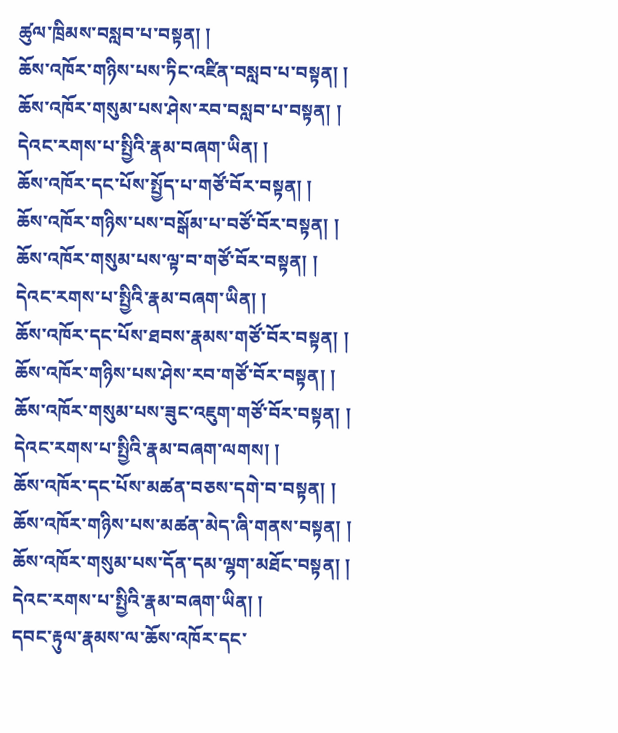ཚུལ་ཁྲིམས་བསླབ་པ་བསྟན། །
ཆོས་འཁོར་གཉིས་པས་ཏིང་འཛིན་བསླབ་པ་བསྟན། །
ཆོས་འཁོར་གསུམ་པས་ཤེས་རབ་བསླབ་པ་བསྟན། །
དེའང་རགས་པ་སྤྱིའི་རྣམ་བཞག་ཡིན། །
ཆོས་འཁོར་དང་པོས་སྤྱོད་པ་གཙོ་བོར་བསྟན། །
ཆོས་འཁོར་གཉིས་པས་བསྒོམ་པ་བཙོ་བོར་བསྟན། །
ཆོས་འཁོར་གསུམ་པས་ལྟ་བ་གཙོ་བོར་བསྟན། །
དེའང་རགས་པ་སྤྱིའི་རྣམ་བཞག་ཡིན། །
ཆོས་འཁོར་དང་པོས་ཐབས་རྣམས་གཙོ་བོར་བསྟན། །
ཆོས་འཁོར་གཉིས་པས་ཤེས་རབ་གཙོ་བོར་བསྟན། །
ཆོས་འཁོར་གསུམ་པས་ཟུང་འཇུག་གཙོ་བོར་བསྟན། །
དེའང་རགས་པ་སྤྱིའི་རྣམ་བཞག་ལགས། །
ཆོས་འཁོར་དང་པོས་མཚན་བཅས་དགེ་བ་བསྟན། །
ཆོས་འཁོར་གཉིས་པས་མཚན་མེད་ཞི་གནས་བསྟན། །
ཆོས་འཁོར་གསུམ་པས་དོན་དམ་ལྷག་མཐོང་བསྟན། །
དེའང་རགས་པ་སྤྱིའི་རྣམ་བཞག་ཡིན། །
དབང་རྟུལ་རྣམས་ལ་ཆོས་འཁོར་དང་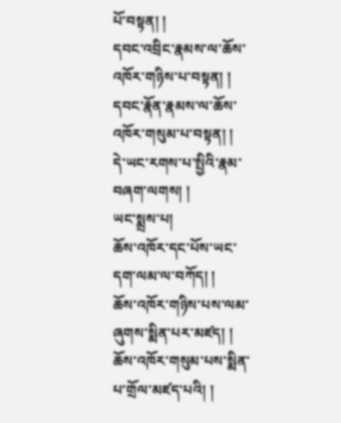པོ་བསྟན། །
དབང་འབྲིང་རྣམས་ལ་ཆོས་འཁོར་གཉིས་པ་བསྟན། །
དབང་རྣོན་རྣམས་ལ་ཆོས་འཁོར་གསུམ་པ་བསྟན། །
དེ་ཡང་རགས་པ་སྤྱིའི་རྣམ་བཞག་ལགས། །
ཡང་སྨྲས་པ།
ཆོས་འཁོར་དང་པོས་ཡང་དག་ལམ་ལ་བཀོད། །
ཆོས་འཁོར་གཉིས་པས་ལམ་ཞུགས་སྨིན་པར་མཛད། །
ཆོས་འཁོར་གསུམ་པས་སྨིན་པ་གྲོལ་མཛད་པའི། །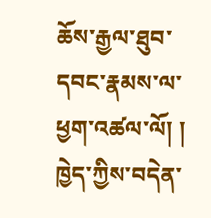ཆོས་རྒྱལ་ཐུབ་དབང་རྣམས་ལ་ཕྱག་འཚལ་ལོ། །
ཁྱེད་ཀྱིས་བདེན་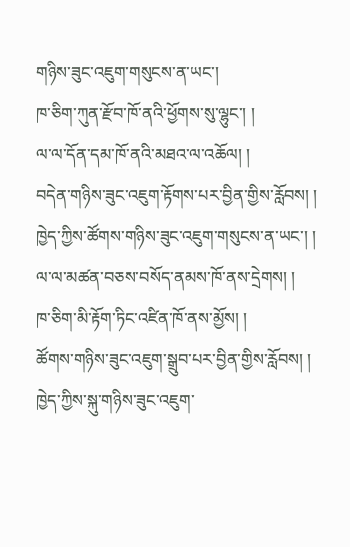གཉིས་ཟུང་འཇུག་གསུངས་ན་ཡང་།
ཁ་ཅིག་ཀུན་རྫོབ་ཁོ་ནའི་ཕྱོགས་སུ་ལྷུང་། །
ལ་ལ་དོན་དམ་ཁོ་ནའི་མཐའ་ལ་འཆོལ། །
བདེན་གཉིས་ཟུང་འཇུག་རྟོགས་པར་བྱིན་གྱིས་རློབས། །
ཁྱེད་ཀྱིས་ཚོགས་གཉིས་ཟུང་འཇུག་གསུངས་ན་ཡང་། །
ལ་ལ་མཚན་བཅས་བསོད་ནམས་ཁོ་ནས་དྲེགས། །
ཁ་ཅིག་མི་རྟོག་ཏིང་འཛིན་ཁོ་ནས་མྱོས། །
ཚོགས་གཉིས་ཟུང་འཇུག་སྒྲུབ་པར་བྱིན་གྱིས་རློབས། །
ཁྱེད་ཀྱིས་སྐུ་གཉིས་ཟུང་འཇུག་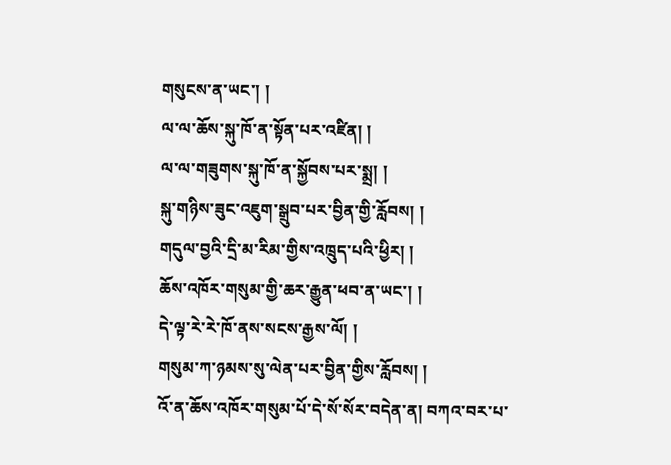གསུངས་ན་ཡང་། །
ལ་ལ་ཆོས་སྐུ་ཁོ་ན་སྟོན་པར་འཛིན། །
ལ་ལ་གཟུགས་སྐུ་ཁོ་ན་སྐྱོབས་པར་སྨྲ། །
སྐུ་གཉིས་ཟུང་འཇུག་སྒྲུབ་པར་བྱིན་གྱི་རློབས། །
གདུལ་བྱའི་དྲི་མ་རིམ་གྱིས་འཁྲུད་པའི་ཕྱིར། །
ཆོས་འཁོར་གསུམ་གྱི་ཆར་རྒྱུན་ཕབ་ན་ཡང་། །
དེ་ལྟ་རེ་རེ་ཁོ་ནས་སངས་རྒྱས་ལོ། །
གསུམ་ཀ་ཉམས་སུ་ལེན་པར་བྱིན་གྱིས་རློབས། །
འོ་ན་ཆོས་འཁོར་གསུམ་པོ་དེ་སོ་སོར་བདེན་ན། བཀའ་བར་པ་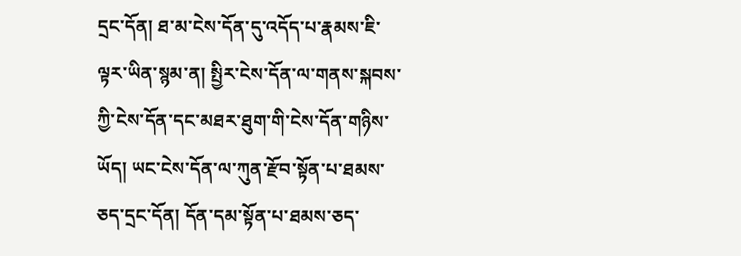དྲང་དོན། ཐ་མ་ངེས་དོན་དུ་འདོད་པ་རྣམས་ཇི་ལྟར་ཡིན་སྙམ་ན། སྤྱིར་ངེས་དོན་ལ་གནས་སྐབས་ཀྱི་ངེས་དོན་དང་མཐར་ཐུག་གི་ངེས་དོན་གཉིས་ཡོད། ཡང་ངེས་དོན་ལ་ཀུན་རྫོབ་སྟོན་པ་ཐམས་ཅད་དྲང་དོན། དོན་དམ་སྟོན་པ་ཐམས་ཅད་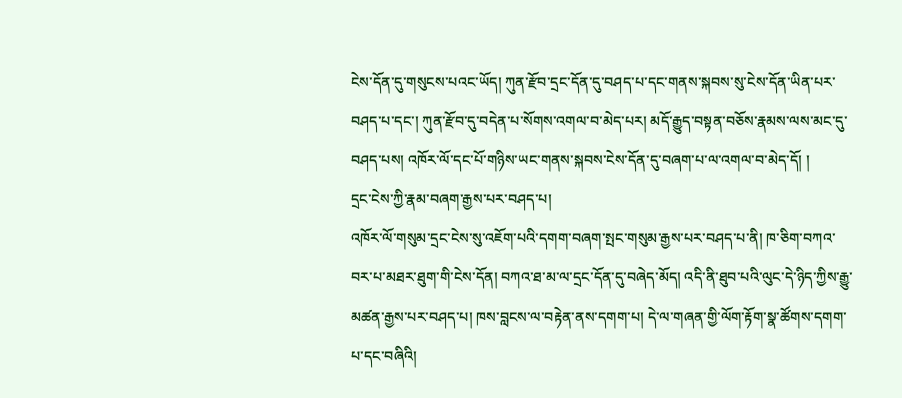ངེས་དོན་དུ་གསུངས་པའང་ཡོད། ཀུན་རྫོབ་དྲང་དོན་དུ་བཤད་པ་དང་གནས་སྐབས་སུ་ངེས་དོན་ཡིན་པར་བཤད་པ་དང་། ཀུན་རྫོབ་དུ་བདེན་པ་སོགས་འགལ་བ་མེད་པར། མདོ་རྒྱུད་བསྟན་བཅོས་རྣམས་ལས་མང་དུ་བཤད་པས། འཁོར་ལོ་དང་པོ་གཉིས་ཡང་གནས་སྐབས་ངེས་དོན་དུ་བཞག་པ་ལ་འགལ་བ་མེད་དོ། །
དྲང་ངེས་ཀྱི་རྣམ་བཞག་རྒྱས་པར་བཤད་པ།
འཁོར་ལོ་གསུམ་དྲང་ངེས་སུ་འཇོག་པའི་དགག་བཞག་སྤང་གསུམ་རྒྱས་པར་བཤད་པ་ནི། ཁ་ཅིག་བཀའ་བར་པ་མཐར་ཐུག་གི་ངེས་དོན། བཀའ་ཐ་མ་ལ་དྲང་དོན་དུ་བཞེད་མོད། འདི་ནི་ཐུབ་པའི་ལུང་དེ་ཉིད་ཀྱིས་རྒྱུ་མཚན་རྒྱས་པར་བཤད་པ། ཁས་བླངས་ལ་བརྟེན་ནས་དགག་པ། དེ་ལ་གཞན་གྱི་ལོག་རྟོག་སྣ་ཚོགས་དགག་པ་དང་བཞིའི།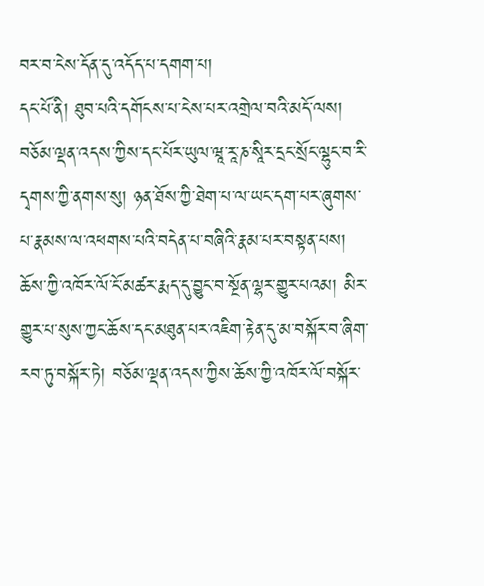བར་བ་ངེས་དོན་དུ་འདོད་པ་དགག་པ།
དང་པོ་ནི། ཐུབ་པའི་དགོངས་པ་ངེས་པར་འགྲེལ་བའི་མདོ་ལས། བཅོམ་ལྡན་འདས་ཀྱིས་དང་པོར་ཡུལ་ཝཱ་རཱ་ཎ་སཱིར་དྲང་སྲོང་ལྷུང་བ་རི་དྭགས་ཀྱི་ནགས་སུ། ཉན་ཐོས་ཀྱི་ཐེག་པ་ལ་ཡང་དག་པར་ཞུགས་པ་རྣམས་ལ་འཕགས་པའི་བདེན་པ་བཞིའི་རྣམ་པར་བསྟན་པས། ཆོས་ཀྱི་འཁོར་ལོ་ངོ་མཚར་རྨད་དུ་བྱུང་བ་སྔོན་ལྷར་གྱུར་པའམ། མིར་གྱུར་པ་སུས་ཀྱང་ཆོས་དང་མཐུན་པར་འཇིག་རྟེན་དུ་མ་བསྐོར་བ་ཞིག་རབ་ཏུ་བསྐོར་ཏེ། བཅོམ་ལྡན་འདས་ཀྱིས་ཆོས་ཀྱི་འཁོར་ལོ་བསྐོར་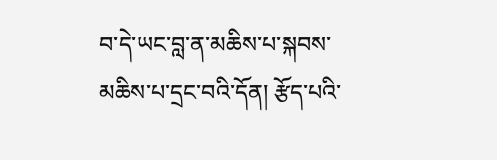བ་དེ་ཡང་བླ་ན་མཆིས་པ་སྐབས་མཆིས་པ་དྲང་བའི་དོན། རྩོད་པའི་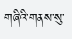གཞིའི་གནས་སུ་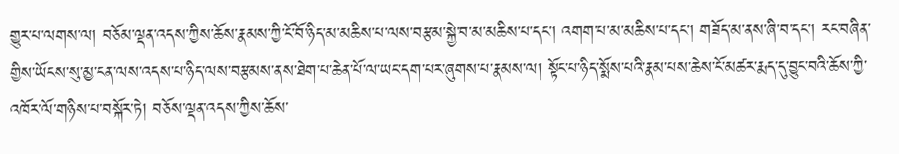གྱུར་པ་ལགས་ལ། བཅོམ་ལྡན་འདས་ཀྱིས་ཆོས་རྣམས་ཀྱི་ངོ་བོ་ཉིད་མ་མཆིས་པ་ལས་བརྩམ་སྐྱེ་བ་མ་མཆིས་པ་དང་། འགག་པ་མ་མཆིས་པ་དང་། གཟོད་མ་ནས་ཞི་བ་དང་། རང་བཞིན་གྱིས་ཡོངས་སུ་མྱ་ངན་ལས་འདས་པ་ཉིད་ལས་བརྩམས་ནས་ཐེག་པ་ཆེན་པོ་ལ་ཡང་དག་པར་ཞུགས་པ་རྣམས་ལ། སྟོང་པ་ཉིད་སྨོས་པའི་རྣམ་པས་ཆེས་ངོ་མཚར་རྨད་དུ་བྱུང་བའི་ཆོས་ཀྱི་འཁོར་ལོ་གཉིས་པ་བསྐོར་ཏེ། བཅོས་ལྡན་འདས་ཀྱིས་ཆོས་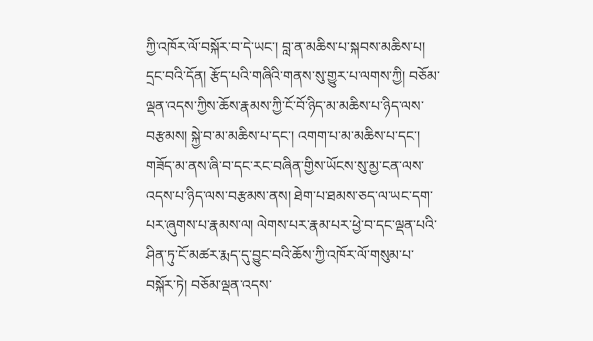ཀྱི་འཁོར་ལོ་བསྐོར་བ་དེ་ཡང་། བླ་ན་མཆིས་པ་སྐབས་མཆིས་པ། དྲང་བའི་དོན། རྩོད་པའི་གཞིའི་གནས་སུ་གྱུར་པ་ལགས་ཀྱི། བཅོམ་ལྡན་འདས་ཀྱིས་ཆོས་རྣམས་ཀྱི་ངོ་བོ་ཉིད་མ་མཆིས་པ་ཉིད་ལས་བརྩམས། སྐྱེ་བ་མ་མཆིས་པ་དང་། འགག་པ་མ་མཆིས་པ་དང་། གཟོད་མ་ནས་ཞི་བ་དང་རང་བཞིན་གྱིས་ཡོངས་སུ་མྱ་ངན་ལས་འདས་པ་ཉིད་ལས་བརྩམས་ནས། ཐེག་པ་ཐམས་ཅད་ལ་ཡང་དག་པར་ཞུགས་པ་རྣམས་ལ། ལེགས་པར་རྣམ་པར་ཕྱེ་བ་དང་ལྡན་པའི་ཤིན་ཏུ་ངོ་མཚར་རྨད་དུ་བྱུང་བའི་ཆོས་ཀྱི་འཁོར་ལོ་གསུམ་པ་བསྐོར་ཏེ། བཅོམ་ལྡན་འདས་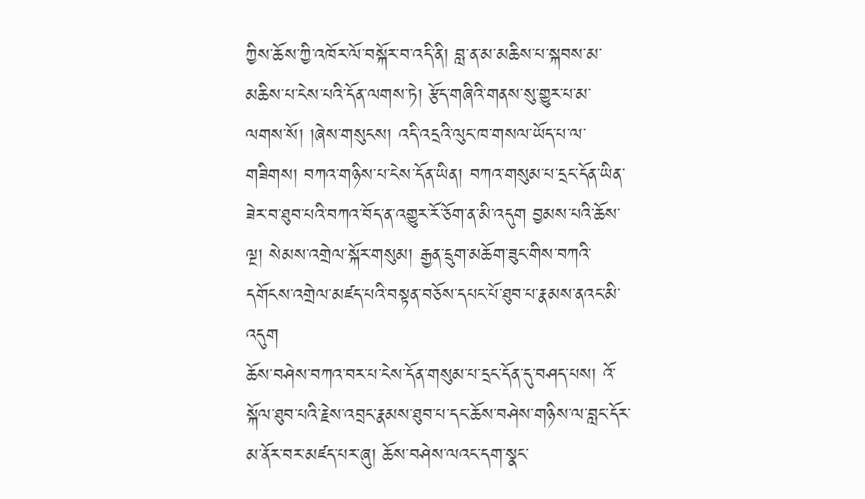ཀྱིས་ཆོས་ཀྱི་འཁོར་ལོ་བསྐོར་བ་འདི་ནི། བླ་ན་མ་མཆིས་པ་སྐབས་མ་མཆིས་པ་ངེས་པའི་དོན་ལགས་ཏེ། རྩོད་གཞིའི་གནས་སུ་གྱུར་པ་མ་ལགས་སོ། །ཞེས་གསུངས། འདི་འདྲའི་ལུང་ཁ་གསལ་ཡོད་པ་ལ་གཟིགས། བཀའ་གཉིས་པ་ངེས་དོན་ཡིན། བཀའ་གསུམ་པ་དྲང་དོན་ཡིན་ཟེར་བ་ཐུབ་པའི་བཀའ་བོད་ན་འགྱུར་རོ་ཅོག་ན་མི་འདུག བྱམས་པའི་ཆོས་ལྔ། སེམས་འགྲེལ་སྐོར་གསུམ། རྒྱན་དྲུག་མཆོག་ཟུང་གིས་བཀའི་དགོངས་འགྲེལ་མཛད་པའི་བསྟན་བཅོས་དཔང་པོ་ཐུབ་པ་རྣམས་ནའང་མི་འདུག
ཆོས་བཤེས་བཀའ་བར་པ་ངེས་དོན་གསུམ་པ་དྲང་དོན་དུ་བཤད་པས། འོ་སྐོལ་ཐུབ་པའི་རྗེས་འབྲང་རྣམས་ཐུབ་པ་དང་ཆོས་བཤེས་གཉིས་ལ་བླང་དོར་མ་ནོར་བར་མཛད་པར་ཞུ། ཆོས་བཤེས་ལའང་དག་སྣང་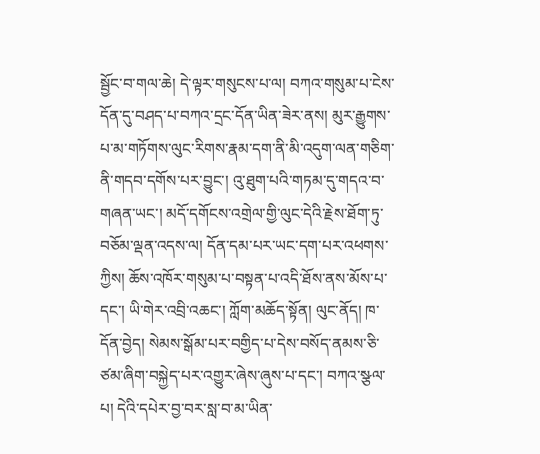སྦྱོང་བ་གལ་ཆེ། དེ་ལྟར་གསུངས་པ་ལ། བཀའ་གསུམ་པ་ངེས་དོན་དུ་བཤད་པ་བཀའ་དྲང་དོན་ཡིན་ཟེར་ནས། མུར་རྒྱུགས་པ་མ་གཏོགས་ལུང་རིགས་རྣམ་དག་ནི་མི་འདུག་ལན་གཅིག་ནི་གདབ་དགོས་པར་བྱུང་། འུ་ཐུག་པའི་གཏམ་དུ་གདའ་བ་གཞན་ཡང་། མདོ་དགོངས་འགྲེལ་གྱི་ལུང་དེའི་རྗེས་ཐོག་ཏུ་བཅོམ་ལྡན་འདས་ལ། དོན་དམ་པར་ཡང་དག་པར་འཕགས་ཀྱིས། ཆོས་འཁོར་གསུམ་པ་བསྟན་པ་འདི་ཐོས་ནས་མོས་པ་དང་། ཡི་གེར་འབྲི་འཆང་། ཀློག་མཆོད་སྟོན། ལུང་ནོད། ཁ་དོན་བྱེད། སེམས་སྒོམ་པར་བགྱིད་པ་དེས་བསོད་ནམས་ཅི་ཙམ་ཞིག་བསྐྱེད་པར་འགྱུར་ཞེས་ཞུས་པ་དང་། བཀའ་སྩལ་པ། དེའི་དཔེར་བྱ་བར་སླ་བ་མ་ཡིན་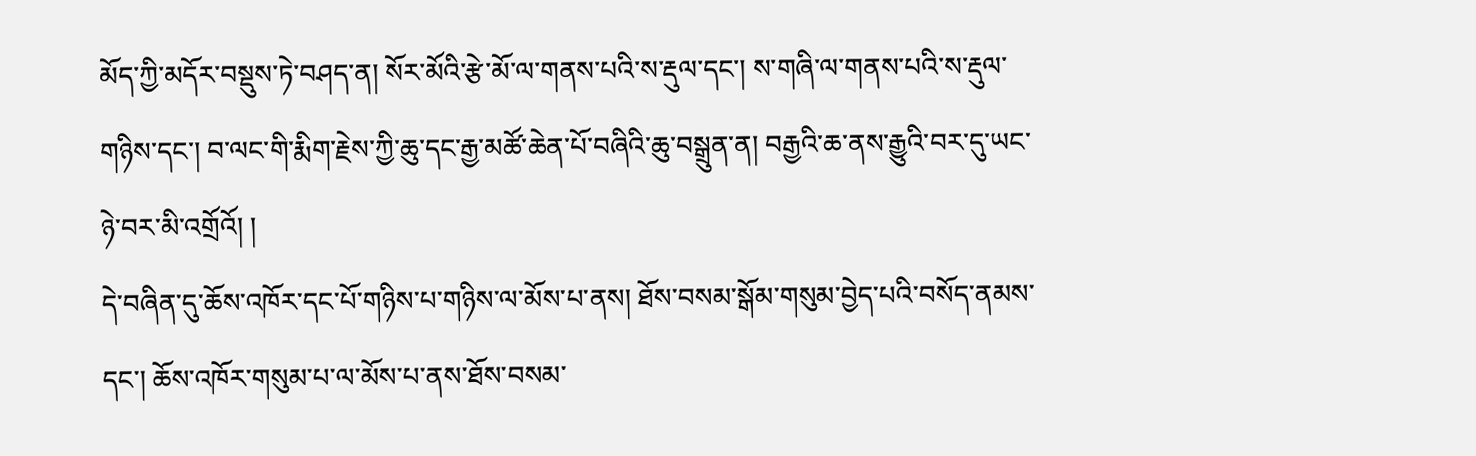མོད་ཀྱི་མདོར་བསྡུས་ཏེ་བཤད་ན། སོར་མོའི་རྩེ་མོ་ལ་གནས་པའི་ས་རྡུལ་དང་། ས་གཞི་ལ་གནས་པའི་ས་རྡུལ་གཉིས་དང་། བ་ལང་གི་རྨིག་རྗེས་ཀྱི་ཆུ་དང་རྒྱ་མཚོ་ཆེན་པོ་བཞིའི་ཆུ་བསྒྲུན་ན། བརྒྱའི་ཆ་ནས་རྒྱུའི་བར་དུ་ཡང་ཉེ་བར་མི་འགྲོའོ། །
དེ་བཞིན་དུ་ཆོས་འཁོར་དང་པོ་གཉིས་པ་གཉིས་ལ་མོས་པ་ནས། ཐོས་བསམ་སྒོམ་གསུམ་བྱེད་པའི་བསོད་ནམས་དང་། ཆོས་འཁོར་གསུམ་པ་ལ་མོས་པ་ནས་ཐོས་བསམ་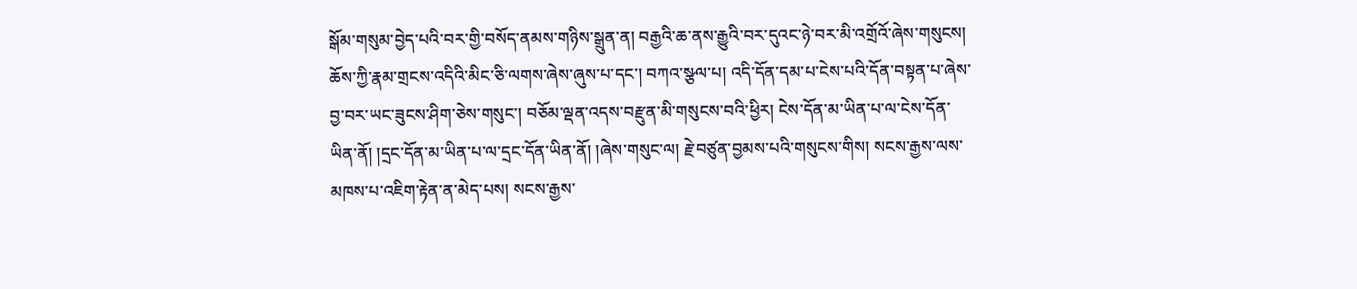སྒོམ་གསུམ་བྱེད་པའི་བར་གྱི་བསོད་ནམས་གཉིས་སྒྲུན་ན། བརྒྱའི་ཆ་ནས་རྒྱུའི་བར་དུའང་ཉེ་བར་མི་འགྲོའོ་ཞེས་གསུངས། ཆོས་ཀྱི་རྣམ་གྲངས་འདིའི་མིང་ཅི་ལགས་ཞེས་ཞུས་པ་དང་། བཀའ་སྩལ་པ། འདི་དོན་དམ་པ་ངེས་པའི་དོན་བསྟན་པ་ཞེས་བྱ་བར་ཡང་ཟུངས་ཤིག་ཅེས་གསུང་། བཅོམ་ལྡན་འདས་བརྫུན་མི་གསུངས་བའི་ཕྱིར། ངེས་དོན་མ་ཡིན་པ་ལ་ངེས་དོན་ཡིན་ནོ། །དྲང་དོན་མ་ཡིན་པ་ལ་དྲང་དོན་ཡིན་ནོ། །ཞེས་གསུང་ལ། རྗེ་བཙུན་བྱམས་པའི་གསུངས་གིས། སངས་རྒྱས་ལས་མཁས་པ་འཇིག་རྟེན་ན་མེད་པས། སངས་རྒྱས་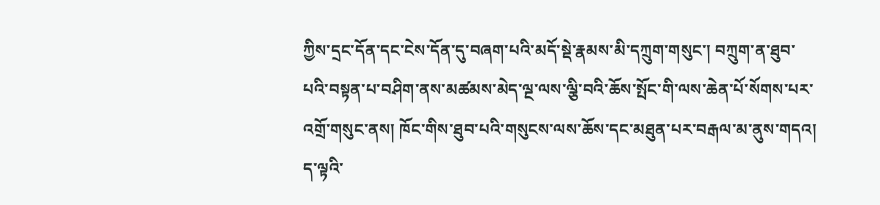ཀྱིས་དྲང་དོན་དང་ངེས་དོན་དུ་བཞག་པའི་མདོ་སྡེ་རྣམས་མི་དཀྲུག་གསུང་། བཀྲུག་ན་ཐུབ་པའི་བསྟན་པ་བཤིག་ནས་མཚམས་མེད་ལྔ་ལས་ལྕི་བའི་ཆོས་སྤོང་གི་ལས་ཆེན་པོ་སོགས་པར་འགྲོ་གསུང་ནས། ཁོང་གིས་ཐུབ་པའི་གསུངས་ལས་ཆོས་དང་མཐུན་པར་བརྒལ་མ་ནུས་གདའ། ད་ལྟའི་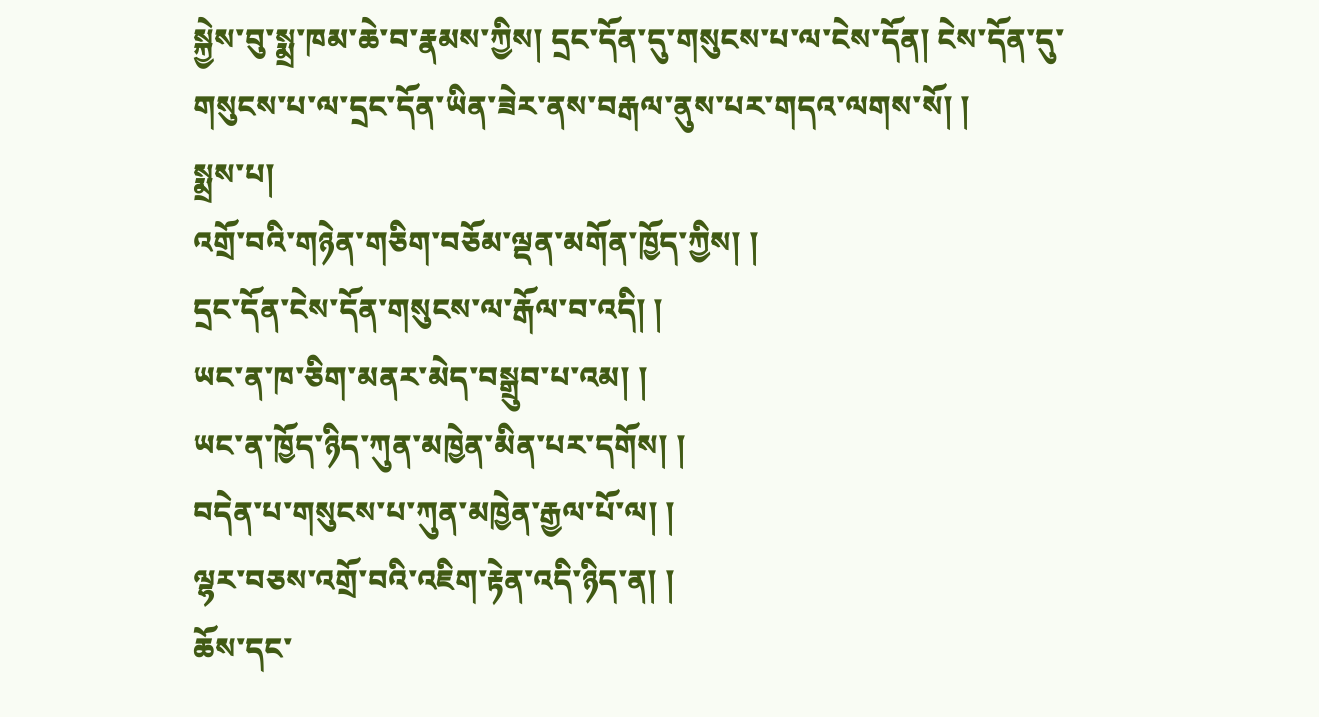སྐྱེས་བུ་སྨྲ་ཁམ་ཆེ་བ་རྣམས་ཀྱིས། དྲང་དོན་དུ་གསུངས་པ་ལ་ངེས་དོན། ངེས་དོན་དུ་གསུངས་པ་ལ་དྲང་དོན་ཡིན་ཟེར་ནས་བརྒལ་ནུས་པར་གདའ་ལགས་སོ། །
སྨྲས་པ།
འགྲོ་བའི་གཉེན་གཅིག་བཅོམ་ལྡན་མགོན་ཁྱོད་ཀྱིས། །
དྲང་དོན་ངེས་དོན་གསུངས་ལ་རྒོལ་བ་འདི། །
ཡང་ན་ཁ་ཅིག་མནར་མེད་བསྒྲུབ་པ་འམ། །
ཡང་ན་ཁྱོད་ཉིད་ཀུན་མཁྱེན་མིན་པར་དགོས། །
བདེན་པ་གསུངས་པ་ཀུན་མཁྱེན་རྒྱལ་པོ་ལ། །
ལྷར་བཅས་འགྲོ་བའི་འཇིག་རྟེན་འདི་ཉིད་ན། །
ཆོས་དང་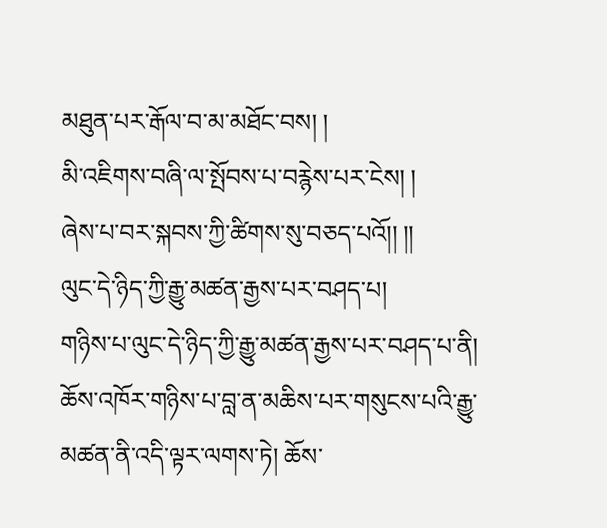མཐུན་པར་རྒོལ་བ་མ་མཐོང་བས། །
མི་འཇིགས་བཞི་ལ་སྤོབས་པ་བརྙེས་པར་ངེས། །
ཞེས་པ་བར་སྐབས་ཀྱི་ཚིགས་སུ་བཅད་པའོ།། །།
ལུང་དེ་ཉིད་ཀྱི་རྒྱུ་མཚན་རྒྱས་པར་བཤད་པ།
གཉིས་པ་ལུང་དེ་ཉིད་ཀྱི་རྒྱུ་མཚན་རྒྱས་པར་བཤད་པ་ནི། ཆོས་འཁོར་གཉིས་པ་བླ་ན་མཆིས་པར་གསུངས་པའི་རྒྱུ་མཚན་ནི་འདི་ལྟར་ལགས་ཏེ། ཆོས་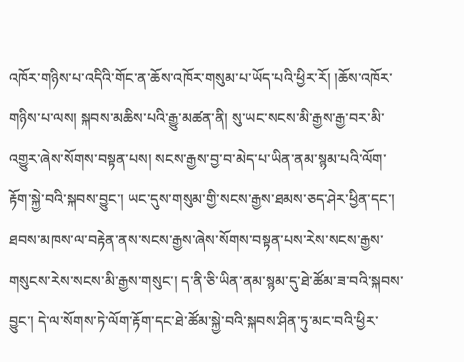འཁོར་གཉིས་པ་འདིའི་གོང་ན་ཆོས་འཁོར་གསུམ་པ་ཡོད་པའི་ཕྱིར་རོ། །ཆོས་འཁོར་གཉིས་པ་ལས། སྐབས་མཆིས་པའི་རྒྱུ་མཚན་ནི། སུ་ཡང་སངས་མི་རྒྱས་རྒྱ་བར་མི་འགྱུར་ཞེས་སོགས་བསྟན་པས། སངས་རྒྱས་བྱ་བ་མེད་པ་ཡིན་ནམ་སྙམ་པའི་ལོག་རྟོག་སྐྱེ་བའི་སྐབས་བྱུང་། ཡང་དུས་གསུམ་གྱི་སངས་རྒྱས་ཐམས་ཅད་ཤེར་ཕྱིན་དང་། ཐབས་མཁས་ལ་བརྟེན་ནས་སངས་རྒྱས་ཞེས་སོགས་བསྟན་པས་རེས་སངས་རྒྱས་གསུངས་རེས་སངས་མི་རྒྱས་གསུང་། ད་ནི་ཅི་ཡིན་ནམ་སྙམ་དུ་ཐེ་ཚོམ་ཟ་བའི་སྐབས་བྱུང་། དེ་ལ་སོགས་ཏེ་ལོག་རྟོག་དང་ཐེ་ཚོམ་སྐྱེ་བའི་སྐབས་ཤིན་ཏུ་མང་བའི་ཕྱིར་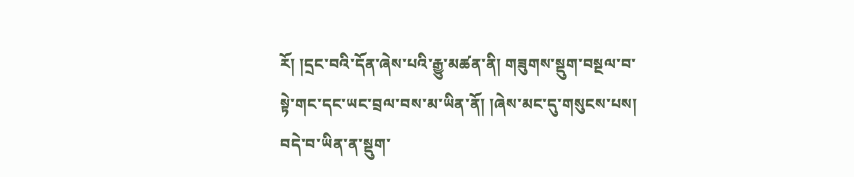རོ། །དྲང་བའི་དོན་ཞེས་པའི་རྒྱུ་མཚན་ནི། གཟུགས་སྡུག་བསྔལ་བ་སྟེ་གང་དང་ཡང་བྲལ་བས་མ་ཡིན་ནོ། །ཞེས་མང་དུ་གསུངས་པས། བདེ་བ་ཡིན་ན་སྡུག་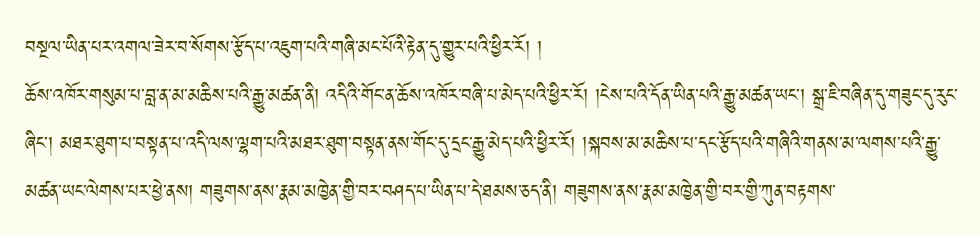བསྔལ་ཡིན་པར་འགལ་ཟེར་བ་སོགས་རྩོད་པ་འཇུག་པའི་གཞི་མང་པོའི་རྟེན་དུ་གྱུར་པའི་ཕྱིར་རོ། །
ཆོས་འཁོར་གསུམ་པ་བླ་ན་མ་མཆིས་པའི་རྒྱུ་མཚན་ནི། འདིའི་གོང་ན་ཆོས་འཁོར་བཞི་པ་མེད་པའི་ཕྱིར་རོ། །ངེས་པའི་དོན་ཡིན་པའི་རྒྱུ་མཚན་ཡང་། སྒྲ་ཇི་བཞིན་དུ་གཟུང་དུ་རུང་ཞིང་། མཐར་ཐུག་པ་བསྟན་པ་འདི་ལས་ལྷག་པའི་མཐར་ཐུག་བསྟན་ནས་གོང་དུ་དྲང་རྒྱུ་མེད་པའི་ཕྱིར་རོ། །སྐབས་མ་མཆིས་པ་དང་རྩོད་པའི་གཞིའི་གནས་མ་ལགས་པའི་རྒྱུ་མཚན་ཡང་ལེགས་པར་ཕྱེ་ནས། གཟུགས་ནས་རྣམ་མཁྱེན་གྱི་བར་བཤད་པ་ཡིན་པ་དེ་ཐམས་ཅད་ནི། གཟུགས་ནས་རྣམ་མཁྱེན་གྱི་བར་གྱི་ཀུན་བརྟགས་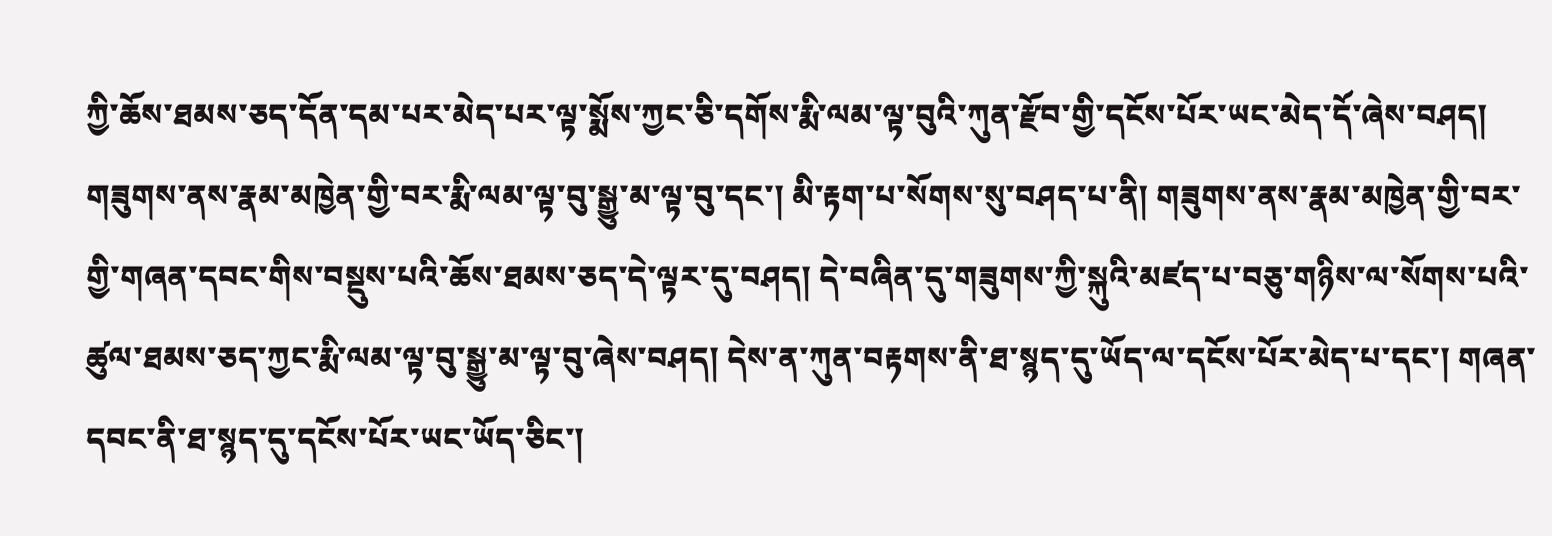ཀྱི་ཆོས་ཐམས་ཅད་དོན་དམ་པར་མེད་པར་ལྟ་སྨོས་ཀྱང་ཅི་དགོས་རྨི་ལམ་ལྟ་བུའི་ཀུན་རྫོབ་གྱི་དངོས་པོར་ཡང་མེད་དོ་ཞེས་བཤད། གཟུགས་ནས་རྣམ་མཁྱེན་གྱི་བར་རྨི་ལམ་ལྟ་བུ་སྒྱུ་མ་ལྟ་བུ་དང་། མི་རྟག་པ་སོགས་སུ་བཤད་པ་ནི། གཟུགས་ནས་རྣམ་མཁྱེན་གྱི་བར་གྱི་གཞན་དབང་གིས་བསྡུས་པའི་ཆོས་ཐམས་ཅད་དེ་ལྟར་དུ་བཤད། དེ་བཞིན་དུ་གཟུགས་ཀྱི་སྐུའི་མཛད་པ་བཅུ་གཉིས་ལ་སོགས་པའི་ཚུལ་ཐམས་ཅད་ཀྱང་རྨི་ལམ་ལྟ་བུ་སྒྱུ་མ་ལྟ་བུ་ཞེས་བཤད། དེས་ན་ཀུན་བརྟགས་ནི་ཐ་སྙད་དུ་ཡོད་ལ་དངོས་པོར་མེད་པ་དང་། གཞན་དབང་ནི་ཐ་སྙད་དུ་དངོས་པོར་ཡང་ཡོད་ཅིང་།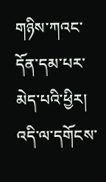གཉིས་ཀའང་དོན་དམ་པར་མེད་པའི་ཕྱིར། འདི་ལ་དགོངས་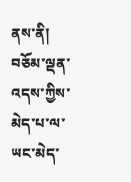ནས་ནི། བཅོམ་ལྡན་འདས་ཀྱིས་མེད་པ་ལ་ཡང་མེད་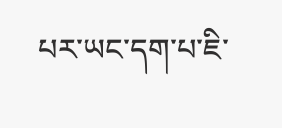པར་ཡང་དག་པ་ཇི་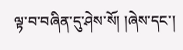ལྟ་བ་བཞིན་དུ་ཤེས་སོ། །ཞེས་དང་།